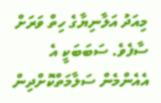މިއަދު އަލާނިޔާގެ ހިތް ވަރަށް ސާފެވެ. ސަބަބަކީ އެ އެއެންމެން ސަލާމަތްކޮށްދިން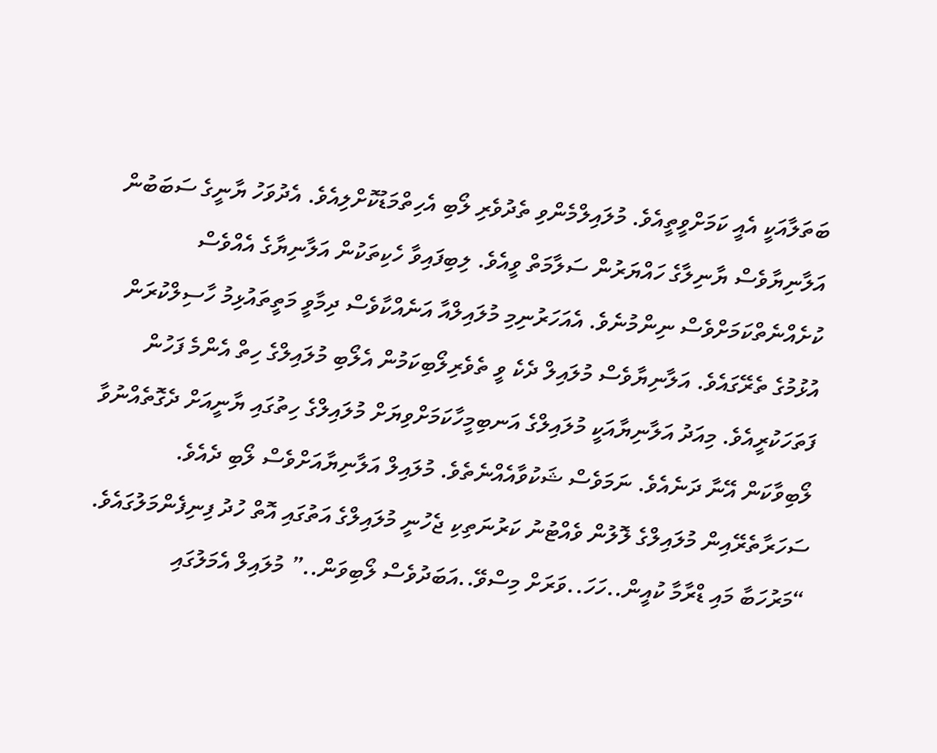ބަތަލާއަކީ އެއީ ކަމަށްވީތީއެވެ. މުލައިލްމެންވި ތެދުވެރި ލޯބި އެހިތްމަޑުކޮށްލިއެވެ. އެދުވަހު ޔާނީގެ ސަބަބުން އަލާނިޔާވެސް ޔާނިލާގެ ހައްޔަރުން ސަލާމަތް ވީއެވެ. ލިބިފައިވާ ހެކިތަކުން އަލާނިޔާގެ އެއްވެސް ކުށެއްނެތްކަމަށްވެސް ނިންމުނެވެ. އެއަހަރުނިމި މުލައިލްއާ އަނެއްކާވެސް ދިމާވީ މަތީތައުޅިމު ހާސިލްކުރަން އުޅުމުގެ ތެރޭގައެވެ. އަލާނިޔާވެސް މުލައިލް ދެކެ ވީ ތެވެރިލޯބިކަމުން އެލޯބި މުލައިލްގެ ހިތް އެންމެ ފަހުން ފަތަހަކުރީއެވެ. މިއަދު އަލާނިޔާއަކީ މުލައިލްގެ އަނބިމީހާކަމަށްވިޔަށް މުލައިލްގެ ހިތުގައި ޔާނީއަށް ދެގޮތެއްނުވާ ލޯބިވާކަން އޭނާ ދަނެއެވެ. ނަމަވެސް ޝަކުވާއެއްނެތެވެ. މުލައިލް އަލާނިޔާއަށްވެސް ލޯބި ދެއެވެ.
ސަހަރާތެރޭއިން މުލައިލްގެ ލޮލުން ވެއްޓުނު ކަރުނަތިކި ޖެހުނީ މުލައިލްގެ އަތުގައި އޮތް ހުދު ފިނިފެންމަލުގައެވެ. “މަރުހަބާ މައި ޑްރާމާ ކުއީން..ހަހަ..ވަރަށް މިސްވޭ..އަބަދުވެސް ލޯބިވަން..” މުލައިލް އެމަލުގައި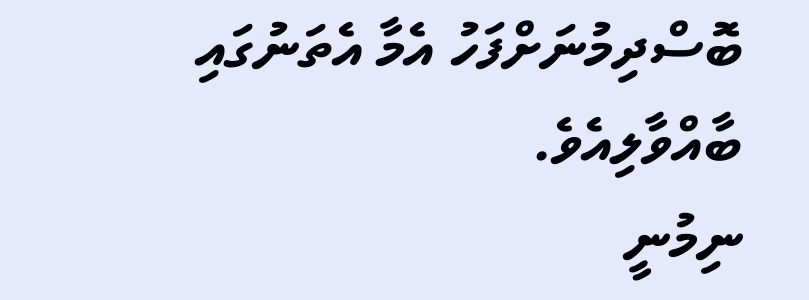ބޮސްދިމުނަށްފަހު އެމާ އެތަނުގައި ބާއްވާލިއެވެ.
ނިމުނީ